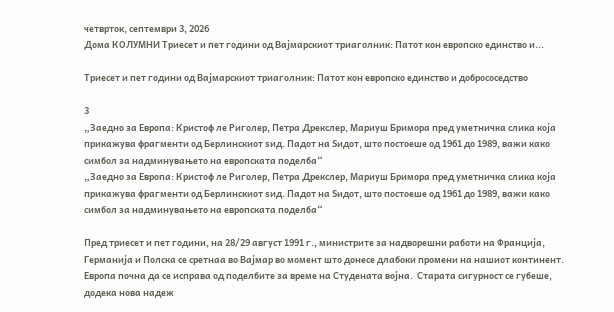четврток, септември 3, 2026
Дома КОЛУМНИ Триесет и пет години од Вајмарскиот триаголник: Патот кон европско единство и...

Триесет и пет години од Вајмарскиот триаголник: Патот кон европско единство и добрососедство

3
„Заедно за Европа: Кристоф ле Риголер, Петра Дрекслер, Мариуш Бримора пред уметничка слика која прикажува фрагменти од Берлинскиот ѕид. Падот на Ѕидот, што постоеше од 1961 до 1989, важи како симбол за надминувањето на европската поделба“
„Заедно за Европа: Кристоф ле Риголер, Петра Дрекслер, Мариуш Бримора пред уметничка слика која прикажува фрагменти од Берлинскиот ѕид. Падот на Ѕидот, што постоеше од 1961 до 1989, важи како симбол за надминувањето на европската поделба“

Пред триесет и пет години, на 28/29 август 1991 г., министрите за надворешни работи на Франција, Германија и Полска се сретнаа во Вајмар во момент што донесе длабоки промени на нашиот континент. Европа почна да се исправа од поделбите за време на Студената војна.  Старата сигурност се губеше, додека нова надеж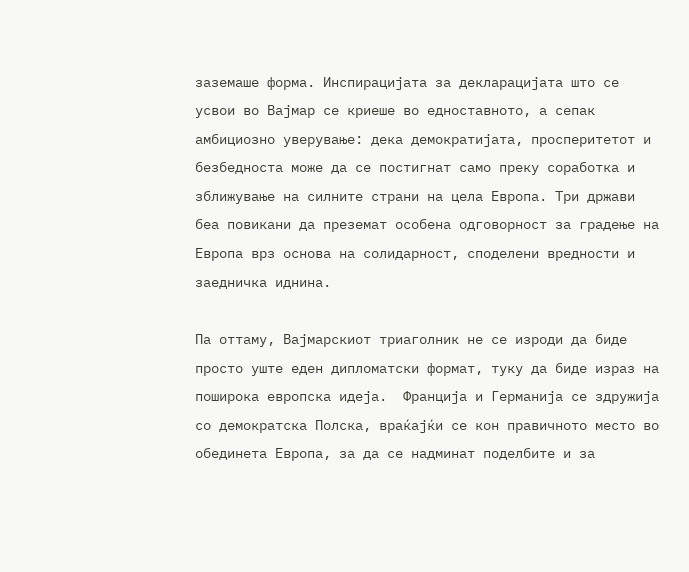заземаше форма. Инспирацијата за декларацијата што се усвои во Вајмар се криеше во едноставното, а сепак амбициозно уверување: дека демократијата, просперитетот и безбедноста може да се постигнат само преку соработка и зближување на силните страни на цела Европа. Три држави беа повикани да преземат особена одговорност за градење на Европа врз основа на солидарност, споделени вредности и заедничка иднина.

Па оттаму, Вајмарскиот триаголник не се изроди да биде просто уште еден дипломатски формат, туку да биде израз на поширока европска идеја.  Франција и Германија се здружија со демократска Полска, враќајќи се кон правичното место во обединета Европа, за да се надминат поделбите и за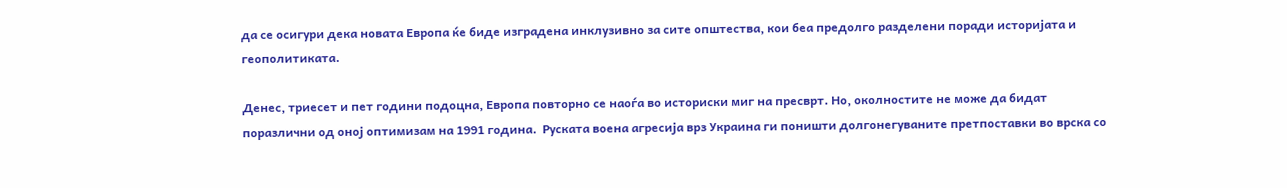да се осигури дека новата Европа ќе биде изградена инклузивно за сите општества, кои беа предолго разделени поради историјата и геополитиката.

Денес, триесет и пет години подоцна, Европа повторно се наоѓа во историски миг на пресврт. Но, околностите не може да бидат поразлични од оној оптимизам на 1991 година.  Руската воена агресија врз Украина ги поништи долгонегуваните претпоставки во врска со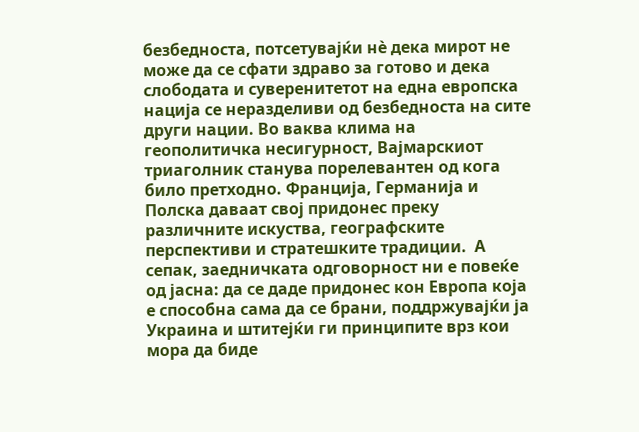безбедноста, потсетувајќи нѐ дека мирот не може да се сфати здраво за готово и дека слободата и суверенитетот на една европска нација се неразделиви од безбедноста на сите други нации. Во ваква клима на геополитичка несигурност, Вајмарскиот триаголник станува порелевантен од кога било претходно. Франција, Германија и Полска даваат свој придонес преку различните искуства, географските перспективи и стратешките традиции.  А сепак, заедничката одговорност ни е повеќе од јасна: да се даде придонес кон Европа која е способна сама да се брани, поддржувајќи ја Украина и штитејќи ги принципите врз кои мора да биде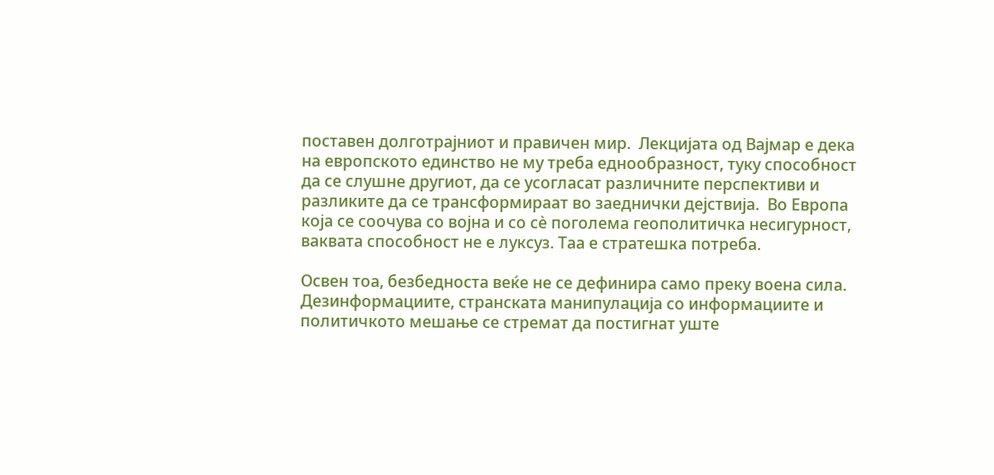поставен долготрајниот и правичен мир.  Лекцијата од Вајмар е дека на европското единство не му треба еднообразност, туку способност да се слушне другиот, да се усогласат различните перспективи и разликите да се трансформираат во заеднички дејствија.  Во Европа која се соочува со војна и со сѐ поголема геополитичка несигурност, ваквата способност не е луксуз. Таа е стратешка потреба.

Освен тоа, безбедноста веќе не се дефинира само преку воена сила.  Дезинформациите, странската манипулација со информациите и политичкото мешање се стремат да постигнат уште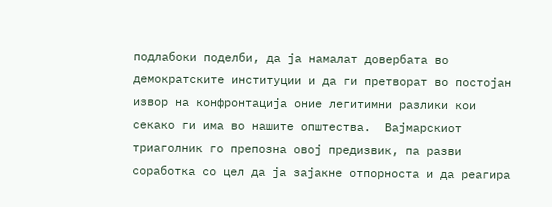подлабоки поделби, да ја намалат довербата во демократските институции и да ги претворат во постојан извор на конфронтација оние легитимни разлики кои секако ги има во нашите општества.  Вајмарскиот триаголник го препозна овој предизвик, па разви соработка со цел да ја зајакне отпорноста и да реагира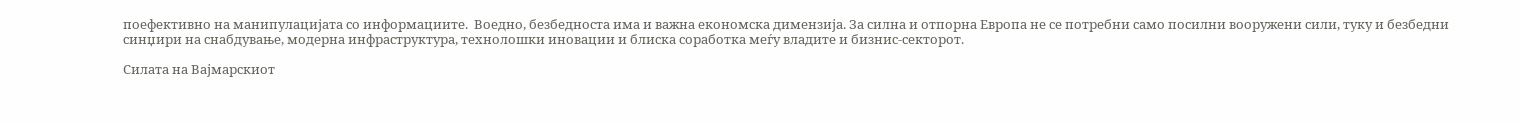поефективно на манипулацијата со информациите.  Воедно, безбедноста има и важна економска димензија. За силна и отпорна Европа не се потребни само посилни вооружени сили, туку и безбедни синџири на снабдување, модерна инфраструктура, технолошки иновации и блиска соработка меѓу владите и бизнис-секторот.

Силата на Вајмарскиот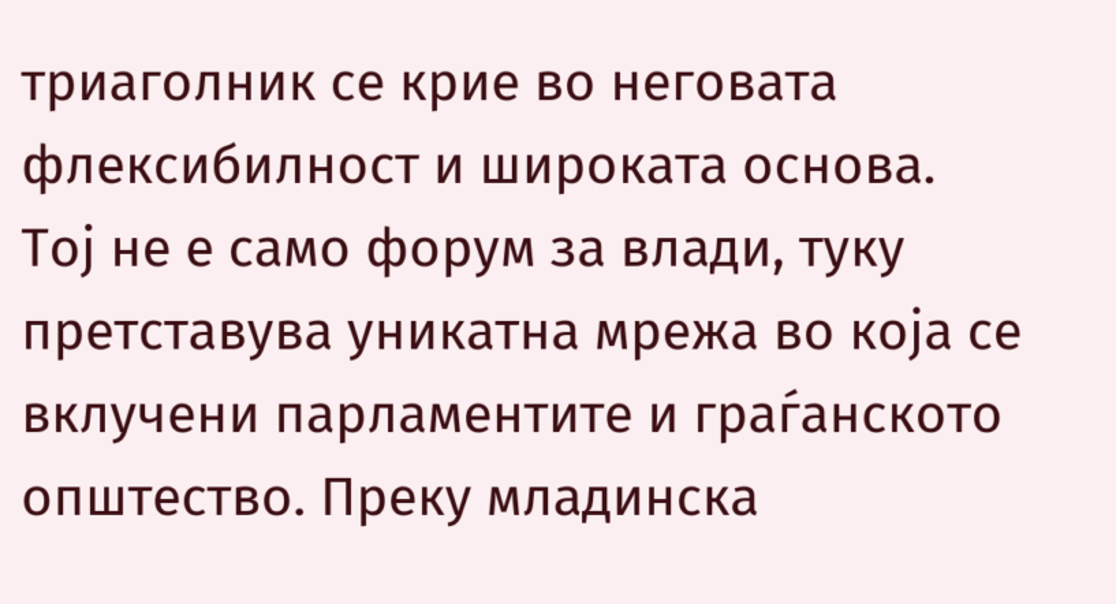триаголник се крие во неговата флексибилност и широката основа.  Тој не е само форум за влади, туку претставува уникатна мрежа во која се вклучени парламентите и граѓанското општество. Преку младинска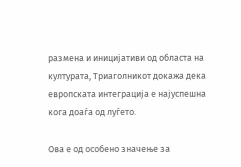размена и иницијативи од областа на културата, Триаголникот докажа дека европската интеграција е најуспешна кога доаѓа од луѓето.

Ова е од особено значење за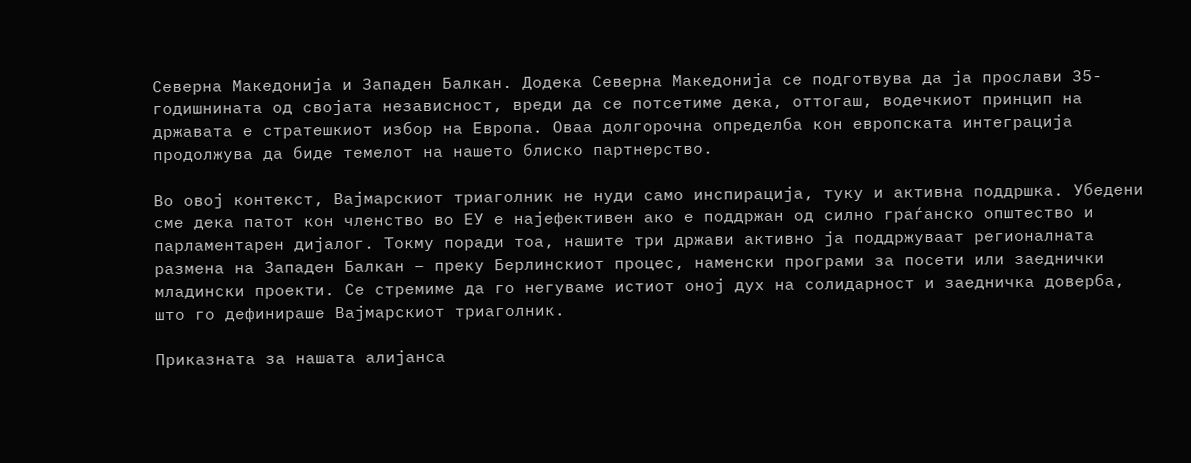Северна Македонија и Западен Балкан. Додека Северна Македонија се подготвува да ја прослави 35-годишнината од својата независност, вреди да се потсетиме дека, оттогаш, водечкиот принцип на државата е стратешкиот избор на Европа. Оваа долгорочна определба кон европската интеграција продолжува да биде темелот на нашето блиско партнерство.

Во овој контекст, Вајмарскиот триаголник не нуди само инспирација, туку и активна поддршка. Убедени сме дека патот кон членство во ЕУ е најефективен ако е поддржан од силно граѓанско општество и парламентарен дијалог. Токму поради тоа, нашите три држави активно ја поддржуваат регионалната размена на Западен Балкан – преку Берлинскиот процес, наменски програми за посети или заеднички младински проекти. Се стремиме да го негуваме истиот оној дух на солидарност и заедничка доверба, што го дефинираше Вајмарскиот триаголник.

Приказната за нашата алијанса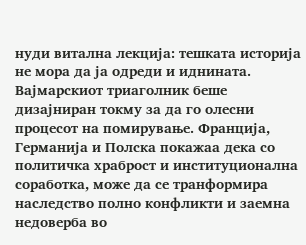нуди витална лекција: тешката историја не мора да ја одреди и иднината. Вајмарскиот триаголник беше дизајниран токму за да го олесни процесот на помирување. Франција, Германија и Полска покажаа дека со политичка храброст и институционална соработка, може да се транформира наследство полно конфликти и заемна недоверба во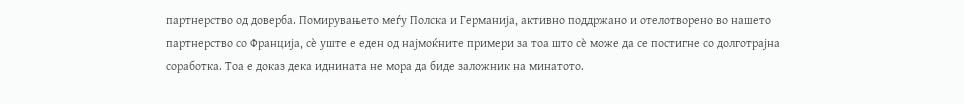партнерство од доверба. Помирувањето меѓу Полска и Германија, активно поддржано и отелотворено во нашето партнерство со Франција, сѐ уште е еден од најмоќните примери за тоа што сѐ може да се постигне со долготрајна соработка. Тоа е доказ дека иднината не мора да биде заложник на минатото.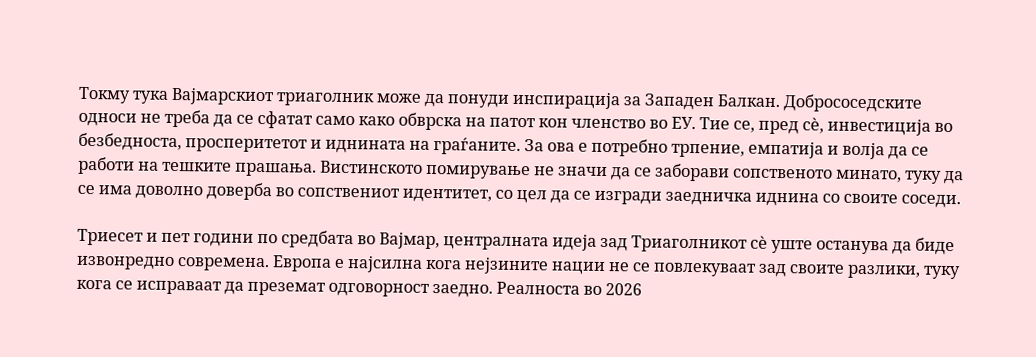Токму тука Вајмарскиот триаголник може да понуди инспирација за Западен Балкан. Добрососедските односи не треба да се сфатат само како обврска на патот кон членство во ЕУ. Тие се, пред сѐ, инвестиција во безбедноста, просперитетот и иднината на граѓаните. За ова е потребно трпение, емпатија и волја да се работи на тешките прашања. Вистинското помирување не значи да се заборави сопственото минато, туку да се има доволно доверба во сопствениот идентитет, со цел да се изгради заедничка иднина со своите соседи.

Триесет и пет години по средбата во Вајмар, централната идеја зад Триаголникот сѐ уште останува да биде извонредно современа. Европа е најсилна кога нејзините нации не се повлекуваат зад своите разлики, туку кога се исправаат да преземат одговорност заедно. Реалноста во 2026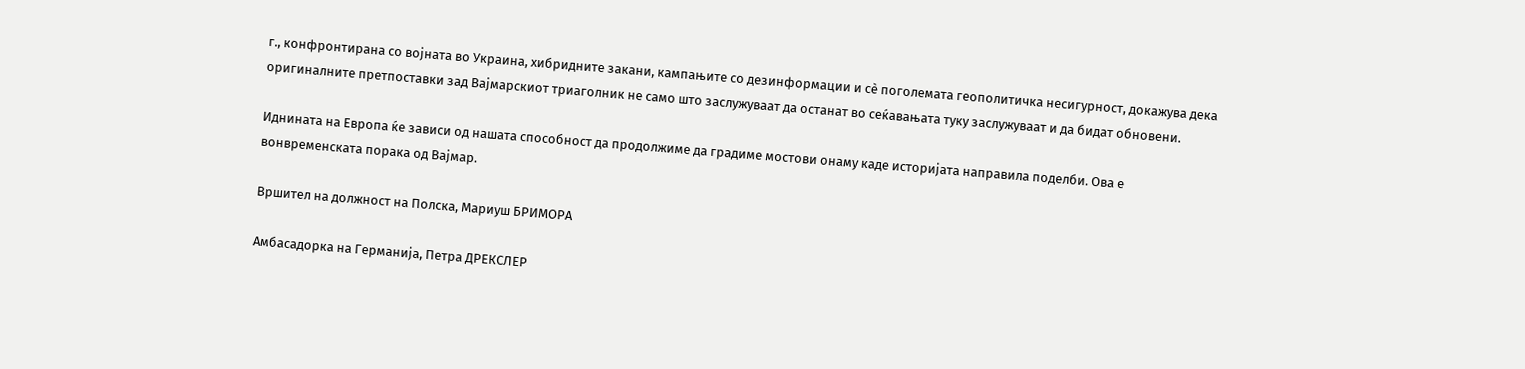г., конфронтирана со војната во Украина, хибридните закани, кампањите со дезинформации и сѐ поголемата геополитичка несигурност, докажува дека оригиналните претпоставки зад Вајмарскиот триаголник не само што заслужуваат да останат во сеќавањата туку заслужуваат и да бидат обновени.

Иднината на Европа ќе зависи од нашата способност да продолжиме да градиме мостови онаму каде историјата направила поделби. Ова е вонвременската порака од Вајмар.

Вршител на должност на Полска, Мариуш БРИМОРА

Амбасадорка на Германија, Петра ДРЕКСЛЕР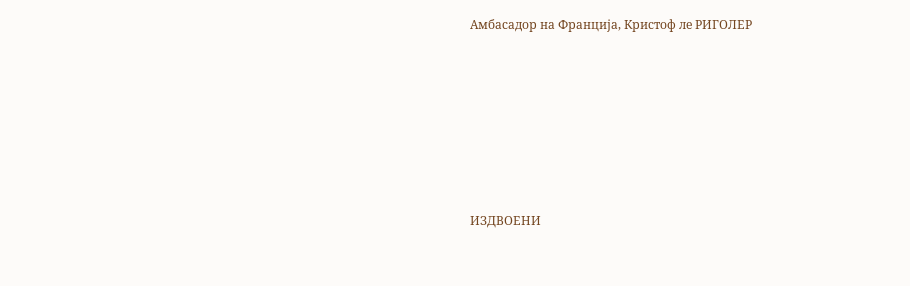Амбасадор на Франција, Кристоф ле РИГОЛЕР







ИЗДВОЕНИ